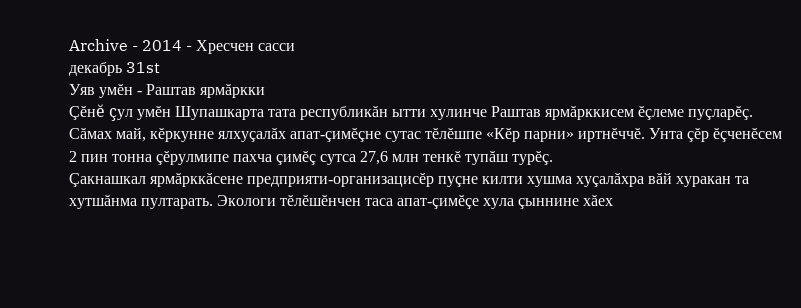Archive - 2014 - Хресчен сасси
декабрь 31st
Уяв умĕн - Раштав ярмăркки
Çĕнĕ çул умĕн Шупашкарта тата республикăн ытти хулинче Раштав ярмăрккисем ĕçлеме пуçларĕç. Сăмах май, кĕркунне ялхуçалăх апат-çимĕçне сутас тĕлĕшпе «Кĕр парни» иртнĕччĕ. Унта çĕр ĕçченĕсем 2 пин тонна çĕрулмипе пахча çимĕç сутса 27,6 млн тенкĕ тупăш турĕç.
Çакнашкал ярмăрккăсене предприяти-организацисĕр пуçне килти хушма хуçалăхра вăй хуракан та хутшăнма пултарать. Экологи тĕлĕшĕнчен таса апат-çимĕçе хула çыннине хăех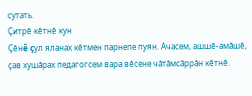сутать.
Çитрĕ кĕтнĕ кун
Çĕнĕ çул яланах кĕтмен парнепе пуян. Ачасем, ашшĕ-амăшĕ, çав хушăрах педагогсем вара вĕсене чăтăмсăррăн кĕтнĕ.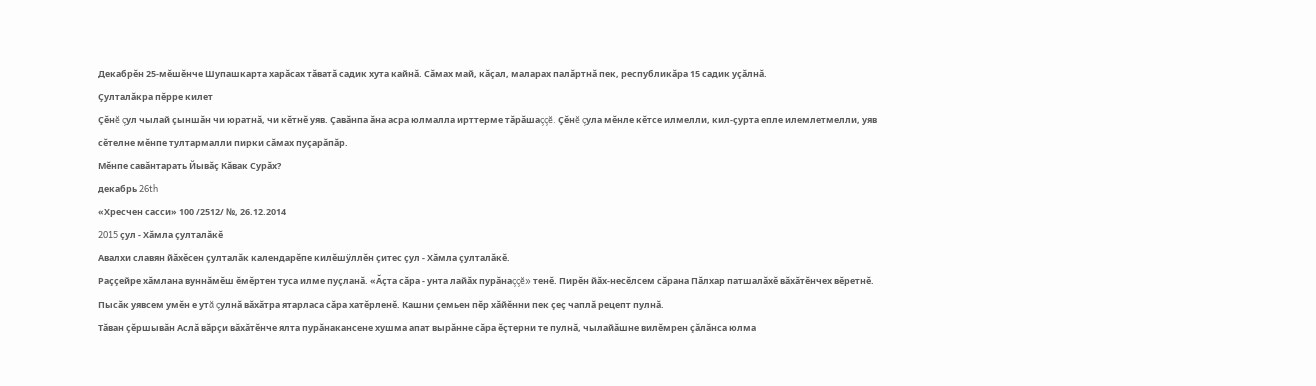Декабрĕн 25-мĕшĕнче Шупашкарта харăсах тăватă садик хута кайнă. Сăмах май, кăçал, маларах палăртнă пек, республикăра 15 садик уçăлнă.
Çулталăкра пĕрре килет
Çĕнĕ çул чылай çыншăн чи юратнă, чи кĕтнĕ уяв. Çавăнпа ăна асра юлмалла ирттерме тăрăшаççĕ. Çĕнĕ çула мĕнле кĕтсе илмелли, кил-çурта епле илемлетмелли, уяв сĕтелне мĕнпе тултармалли пирки сăмах пуçарăпăр.
Мĕнпе савăнтарать Йывăç Кăвак Сурăх?
декабрь 26th
«Хресчен сасси» 100 /2512/ №, 26.12.2014
2015 çул - Хăмла çулталăкĕ
Авалхи славян йăхĕсен çулталăк календарĕпе килĕшÿллĕн çитес çул - Хăмла çулталăкĕ.
Раççейре хăмлана вуннăмĕш ĕмĕртен туса илме пуçланă. «Ăçта сăра - унта лайăх пурăнаççĕ» тенĕ. Пирĕн йăх-несĕлсем сăрана Пăлхар патшалăхĕ вăхăтĕнчех вĕретнĕ. Пысăк уявсем умĕн е утă çулнă вăхăтра ятарласа сăра хатĕрленĕ. Кашни çемьен пĕр хăйĕнни пек çеç чаплă рецепт пулнă.
Тăван çĕршывăн Аслă вăрçи вăхăтĕнче ялта пурăнакансене хушма апат вырăнне сăра ĕçтерни те пулнă, чылайăшне вилĕмрен çăлăнса юлма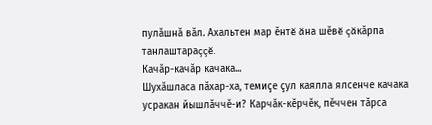пулăшнă вăл. Ахальтен мар ĕнтĕ ăна шĕвĕ çăкăрпа танлаштараççĕ.
Качăр-качăр качака...
Шухăшласа пăхар-ха, темиçе çул каялла ялсенче качака усракан йышлăччĕ-и? Карчăк-кĕрчĕк, пĕччен тăрса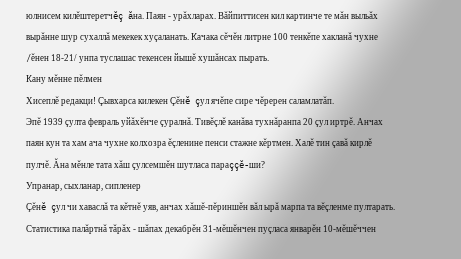юлнисем килĕштеретчĕç ăна. Паян - урăхларах. Вăйпиттисен кил картинче те мăн выльăх вырăнне шур сухаллă мекекек хуçаланать. Качака сĕчĕн литрне 100 тенкĕпе хакланă чухне /ĕнен 18-21/ унпа туслашас текенсен йышĕ хушăнсах пырать.
Кану мĕнне пĕлмен
Хисеплĕ редакци! Çывхарса килекен Çĕнĕ çул ячĕпе сире чĕререн саламлатăп.
Эпĕ 1939 çулта февраль уйăхĕнче çуралнă. Тивĕçлĕ канăва тухнăранпа 20 çул иртрĕ. Анчах паян кун та хам ача чухне колхозра ĕçленине пенси стажне кĕртмен. Халĕ тин çавă кирлĕ пулчĕ. Ăна мĕнле тата хăш çулсемшĕн шутласа параççĕ-ши?
Упранар, сыхланар, сипленер
Çĕнĕ çул чи хаваслă та кĕтнĕ уяв, анчах хăшĕ-пĕриншĕн вăл ырă марпа та вĕçленме пултарать. Статистика палăртнă тăрăх - шăпах декабрĕн 31-мĕшĕнчен пуçласа январĕн 10-мĕшĕччен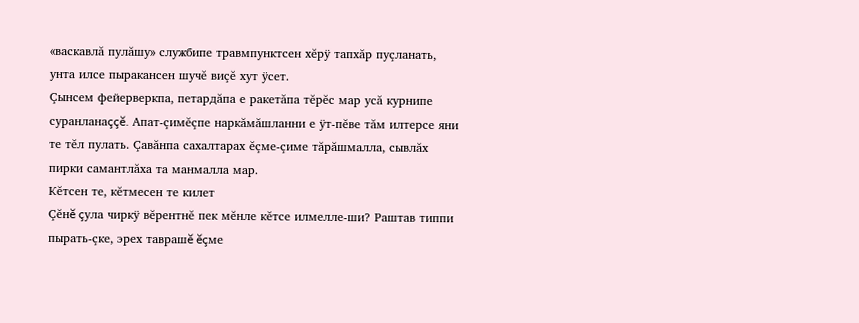«васкавлă пулăшу» службипе травмпунктсен хĕрÿ тапхăр пуçланать, унта илсе пыракансен шучĕ виçĕ хут ÿсет.
Çынсем фейерверкпа, петардăпа е ракетăпа тĕрĕс мар усă курнипе суранланаççĕ. Апат-çимĕçпе наркăмăшланни е ÿт-пĕве тăм илтерсе яни те тĕл пулать. Çавăнпа сахалтарах ĕçме-çиме тăрăшмалла, сывлăх пирки самантлăха та манмалла мар.
Кĕтсен те, кĕтмесен те килет
Çĕнĕ çула чиркÿ вĕрентнĕ пек мĕнле кĕтсе илмелле-ши? Раштав типпи пырать-çке, эрех таврашĕ ĕçме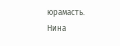юрамасть.
Нина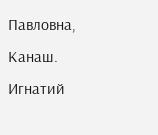Павловна, Канаш.
Игнатий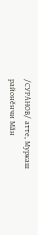/СУРАНОВ/ атте, Муркаш районĕнчи Мăн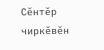Сĕнтĕр чиркĕвĕн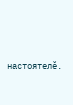настоятелĕ.